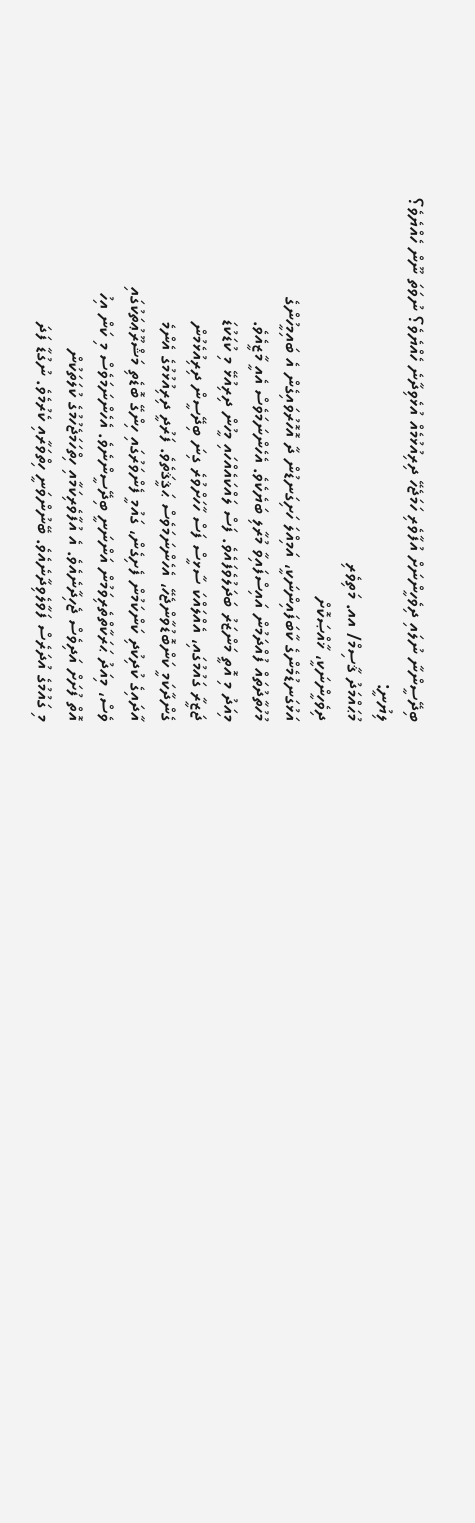ބިދޭސީންނާ ނުލައި ދިވެހީންނަށް އުފާވެރި ހަމަޖެހޭ ދިރިއުޅުމެއް އުޅެވިދާނެ ހެއްޔެވެ؟ ނުވަތަ ނޫން ހެއްޔެވެ؟
ލިޔުނީ:
މުޙައްމަދު ޤާސިމް/ އއ. މަތިވެރި
ދިވެހީންނަކީ، ޚާއްޞަކޮށް
އަޅުގަނޑުމެންގެ ކާބަފައިންނަކީ، އަމިއްލަ ހަށިގަނޑުން ދާ އޮހޮރުވައިގެން އެ ބައިމީހުންގެ
މުހުތާދުތައް ފުއްދަމުން އައިސްފައިވާ މުރާލި ބަޔެކެވެ. އެހެންނަމަވެސް އެއީ މާޒީއެވެ.
މިއަދު މި އޮތީ މަންޒަރު ބަދަލުވެފައެވެ. ފަސް ލައްކައެއްހައި މީހުން ދިރިއުޅޭ މި ކުޑަކުޑަ
ޖަޒީރާ ގައުމުގައި، އެއްލައްކަ ސާޅީސް ފަސް ހާހަށްވުރެ ގިނަ ބިދޭސީން ދިރިއުޅެމުން
ގެންދާކަމީ ކަންބޮޑުވާންޖެހޭ، އެހެންނަމަވެސް ޙަޤީޤަތެވެ. ފަރުދީ ދިރިއުޅުމުގެ އެންމެ
އާދައިގެ ކުދިކުދި ކަންކަމުން ފެށިގެން، ގައުމީ ފެންވަރުގައި ހިންގޭ ބޮޑެތި މަޝްރޫޢުތަކުގައި
ވެސް، މިއަދު ޙަރަކާތްތެރިވަމުން އަންނަނީ ބިދޭސީންނެވެ. އެހެންނަމަވެސް މި ކަން އިހު
އޮތް ފުށަށް އަދިވެސް ޖެހިދާނެއެވެ. އެ އުފާވެރިކަމާއި ހިތްހަމަޖެހުމުގެ ކުލަތަކުން
މި ގައުމުގެ އުދަރެސް ފަވާލެވިދާނެއެވެ. ބޭނުންވަނީ ހިތްވަރާއި ކެރުމެވެ. ނުގުޑާ ފަދަ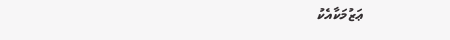ޢަޒުމަކާއެކު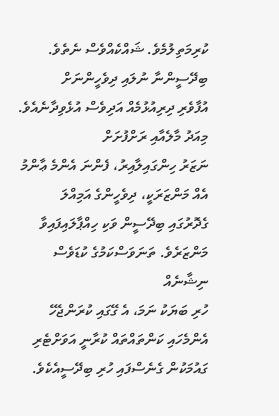ކުރިމަތިލުމެވެ. ޝައްކެއްވެސް ނެތެވެ. ބިދޭސީންނާ ނުލައި ދިވެހީންނަށް
އުފާވެރި ދިރިއުޅުމެއް އަދިވެސް އުޅެވިދާނެއެވެ.
މިއަދު މާލެއާއި ރަށްފުށަށް
ނަޒަރު ހިންގައިލާއިރު، ފެންނަ އެންމެ ޢާންމު އެއް މަންޒަރަކީ، ދިވެހީންގެ އަމިއްލަ
ގެދޮރުގައި ބިދޭސީން ވަކި ހިއްޕާލައިފައިވާ މަންޒަރެވެ. ތަނަވަސްކަމުގެ ކުޑަވެސް ނިޝާނެއް
ހުރި ބަޔަކު ނަމަ، އެ ގޭގައި ކުރަންޖެހޭ އެންމެހައި ކަންތައްތައް ކުރާނީ އަވަށްޓެރި
ގައުމަކުން ގެނެސްފައި ހުރި ބިދޭސީއެކެވެ.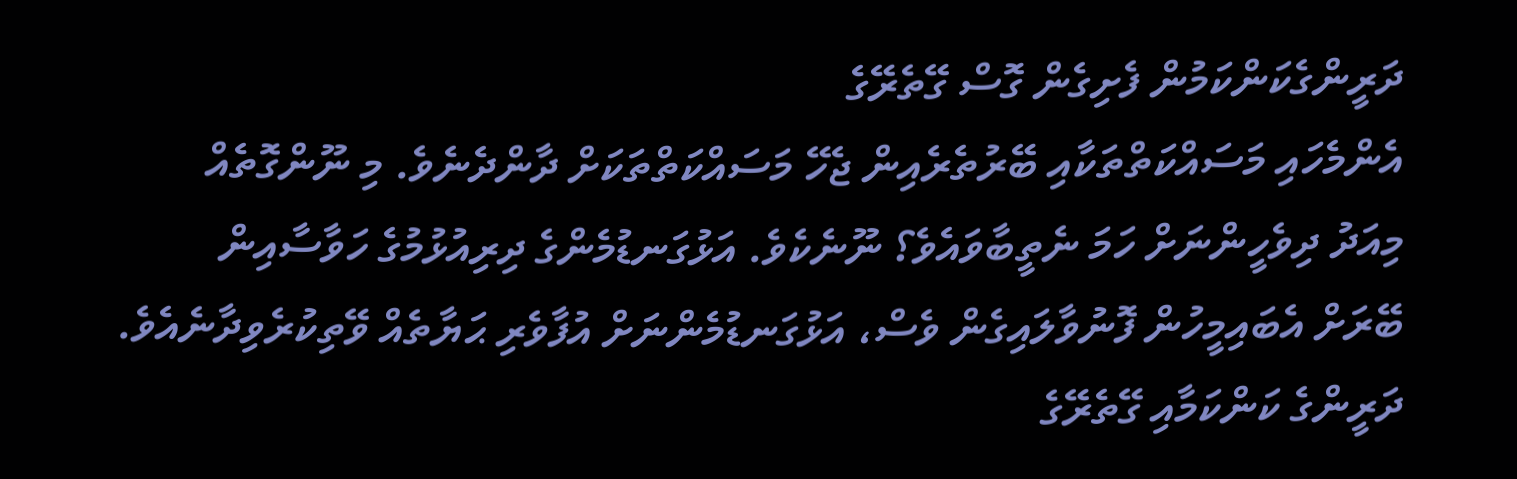ދަރީންގެކަންކަމުން ފެށިގެން ގޮސް ގޭތެރޭގެ
އެންމެހައި މަސައްކަތްތަކާއި ބޭރުތެރެއިން ޖެހޭ މަސައްކަތްތަކަށް ދާންދެނެވެ. މި ނޫންގޮތެއް
މިއަދު ދިވެހީންނަށް ހަމަ ނެތީބާވައެވެ؟ ނޫނެކެވެ. އަޅުގަނޑުމެންގެ ދިރިއުޅުމުގެ ހަވާސާއިން
ބޭރަށް އެބައިމީހުން ފޮނުވާލައިގެން ވެސް، އަޅުގަނޑުމެންނަށް އުފާވެރި ޙަޔާތެއް ވޭތިކުރެވިދާނެއެވެ.
ދަރީންގެ ކަންކަމާއި ގޭތެރޭގެ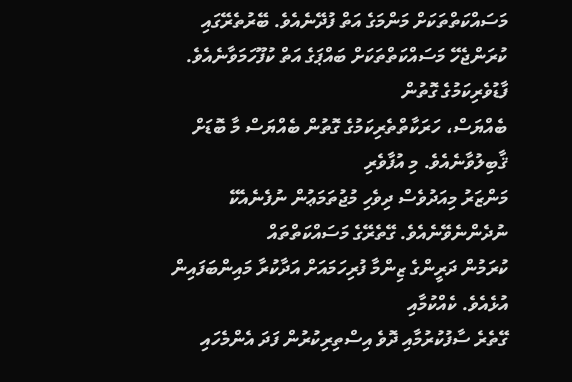މަސައްކަތްތަކަށް މަންމަގެ އަތް ފުދޭނެއެވެ. ބޭރުތެރޭގައި
ކުރަންޖެހޭ މަސައްކަތްތަކަށް ބައްޕަގެ އަތް ކުފޫހަމަވާނެއެވެ. ފާޑުވެރިކަމުގެ ގޮތުން
ބެއްޔަސް، ހަރަކާތްތެރިކަމުގެ ގޮތުން ބެއްޔަސް މާ ބޮޑަށް ޤާބިލުވާނެއެވެ. މި އުފާވެރި
މަންޒަރު މިއަދުވެސް ދިވެހި މުޖުތަމަޢުން ނުފެނެއެކޭ ނުދެންނެވޭނެއެވެ. ގޭތެރޭގެ މަސައްކަތްތައް
ކުރަމުން ދަރީންގެ ޒިންމާ ފުރިހަމައަށް އަދާކުރާ މައިންބަފައިން އުޅެއެވެ. ކެއްކުމާއި
ގޭތެރެ ސާފުކުރުމާއި ދޮވެ އިސްތިރިކުރުން ފަދަ އެންމެހައި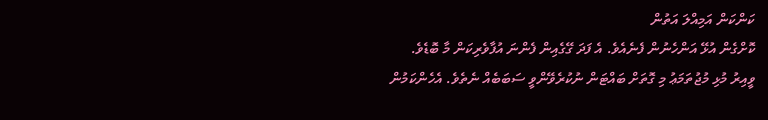ކަންކަން އަމިއްލަ އަތުން
ކޮށްގެން އުޅޭ އަންހެނުން ފެނެއެވެ. އެ ފަދަ ގޭގެއިން ފެންނަ އުފާވެރިކަން މާ ބޮޑެވެ.
ވީއިރު މުޅި މުޖުތަމަޢު މި ގޮތަށް ބައްޓަން ނުކުރެވޭންވީ ސަބަބެއް ނެތެވެ. އެހެންކަމުން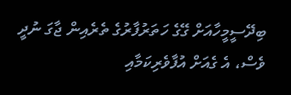ބިދޭސީމީހާއަށް ގޭގެ ހަތަރުފާރުގެ ތެރެއިން ޖާގަ ނުދީ ވެސް، އެ ގެއަށް އުފާވެރިކަމާއި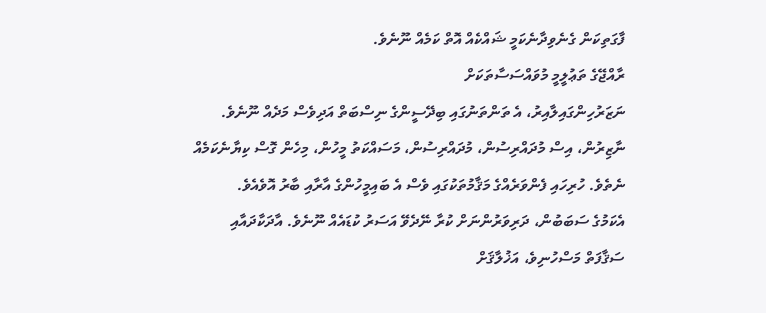ފާގަތިކަން ގެނެވިދާނެކަމީ ޝައްކެއް އޮތް ކަމެއް ނޫނެވެ.
ރާއްޖޭގެ ތަޢުލީމީ މުވައްސަސާތަކަށް
ނަޒަރުހިންގައިލާއިރު، އެ ތަންތަނުގައި ބިދޭސީންގެ ނިސްބަތް އަދިވެސް މަދެއް ނޫނެވެ.
ނާޒިރުން، އިސް މުދައްރިސުން، މުދައްރިސުން، މަސައްކަތު މީހުން، މިހެން ގޮސް ކިޔާނެކަމެއް
ނެތެވެ. ހުރިހައި ފެންވަރެއްގެ މަޤާމުތަކުގައި ވެސް އެ ބައިމީހުންގެ އާރާއި ބާރު އޮވެއެވެ.
އެކަމުގެ ސަބަބުން، ދަރިވަރުންނަށް ކުރާ ނޭދެވޭ އަސަރު ކުޑައެއް ނޫނެވެ. އާދަކާދައާއި
ސަޤާފަތް މަސްހުނިވެ، އަޚުލާޤަށް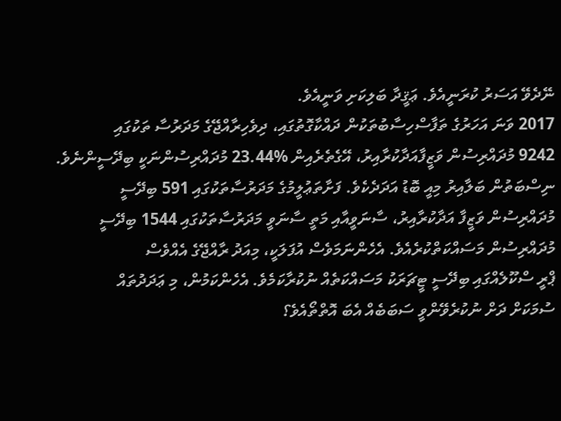ނޭދެވޭ އަސަރު ކުރަނީއެވެ. ޢަޤީދާ ބަލިކަށި ވަނީއެވެ.
2017 ވަނަ އަހަރުގެ ތަފާސްހިސާބުތަކުން ދައްކާގޮތުގައި، ދިވެހިރާއްޖޭގެ މަދަރުސާ ތަކުގައި
9242 މުދައްރިސުން ވަޒީފާއަދާކުރާއިރު، އޭގެތެރެއިން %23.44 މުދައްރިސުންނަކީ ބިދޭސީންނެވެ.
ނިސްބަތުން ބަލާއިރު މިއީ ބޮޑު އަދަދެކެވެ. ފަށާތަޢުލީމުގެ މަދަރުސާތަކުގައި 591 ބިދޭސީ
މުދައްރިސުން ވަޒީފާ އަދާކުރާއިރު، ސާނަވީއާއި މަތީ ސާނަވީ މަދަރުސާތަކުގައި 1544 ބިދޭސީ
މުދައްރިސުން މަސައްކަތްކުރެއެވެ. އެހެންނަމަވެސް އުފަލަކީ، މިއަދު ރާއްޖޭގެ އެއްވެސް
ޕްރީ ސްކޫލެއްގައި ބިދޭސީ ޓީޗަރަކު މަސައްކަތެއް ނުކުރާކަމެވެ. އެހެންކަމުން، މި ޢަދަދުތައް
ސުމަކަށް ދަށް ނުކުރެވޭންވީ ސަބަބެއް އެބަ އޮތްތޯއެވެ؟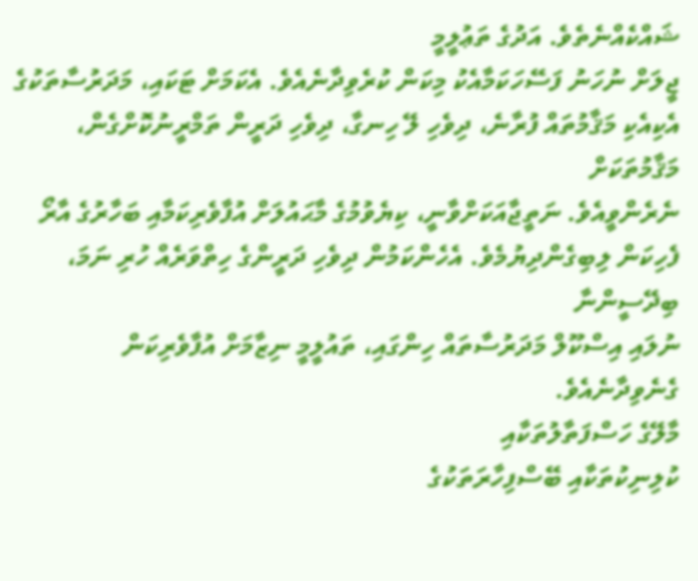ޝައްކެއްނެތެވެ. އަދުގެ ތަޢުލީމީ
ޖީލަށް ނުހަނު ފަސޭހަކަމާއެކު މިކަން ކުރެވިދާނެއެވެ. އެކަމަށް ޓަކައި، މަދަރުސާތަކުގެ
އެކިއެކި މަޤާމުތައް ފުރާނެ، ދިވެހި ލޭ ހިނގާ، ދިވެހި ދަރީން ތަމްރީނުކޮށްގެން، މަޤާމުތަކަށް
ނެރެންވީއެވެ. ނަތީޖާއަކަށްވާނީ، ކިޔެވުމުގެ މާޙައުލަށް އުފާވެރިކަމާއި ބަހާރުގެ އާރޯ
ފެހިކަން ލިބިގެންދިޔުމެވެ. އެހެންކަމުން ދިވެހި ދަރީންގެ ހިތްވަރެއް ހުރި ނަމަ، ބިދޭސީންނާ
ނުލައި އިސްކޫލް މަދަރުސާތައް ހިންގައި، ތައުލީމީ ނިޒާމަށް އުފާވެރިކަން ގެނެވިދާނެއެވެ.
މާލޭގެ ހަސްފަތާލުތަކާއި
ކުލިނިކުތަކާއި ބޭސްފިހާރަތަކުގެ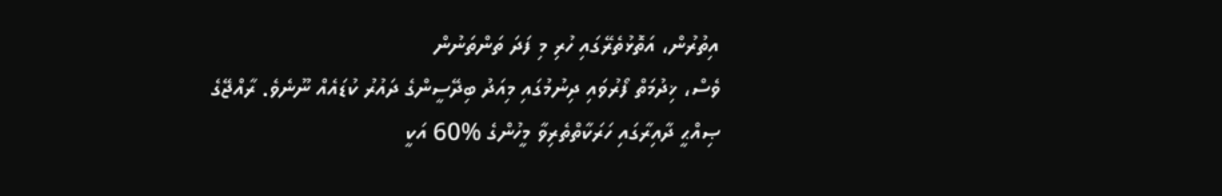އިތުރުން، އަތޮޅުތެރޭގައި ހުރި މި ފަދަ ތަންތަނުން
ވެސް، ޚިދުމަތް ފޯރުވައި ދިނުމުގައި މިއަދު ބިދޭސީންގެ ދައުރު ކުޑައެއް ނޫނެވެ. ރާއްޖޭގެ
ޞިއްޙީ ދާއިރާގައި ހަރަކާތްތެރިވާ މީހުންގެ %60 އަކީ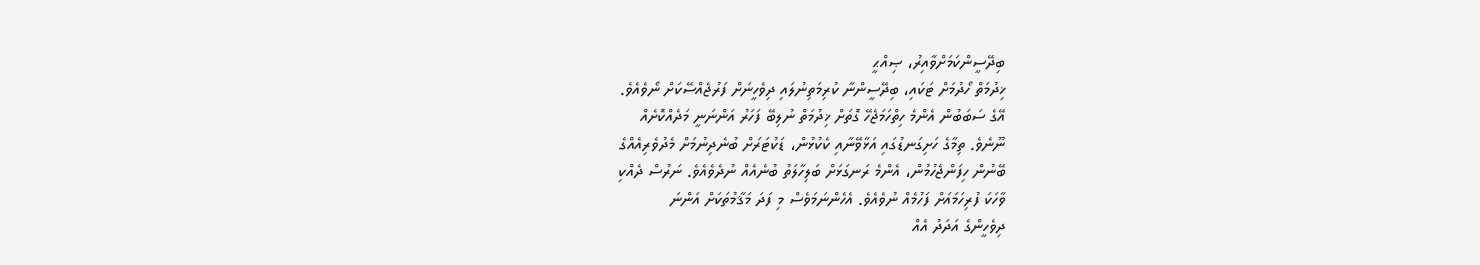ބިދޭސީންކަމަށްވާއިރު، ޞިއްޙީ
ޚިދުމަތް ހޯދުމަށް ޓަކައި، ބިދޭސީންނާ ކުރިމަތިނުލައި ދިވެހީނަށް ފަރުޖެއްސޭކަށް ނޯވެއެވެ.
އޭގެ ސަބަބުން އެންމެ ހިތްހަމަޖެހޭ ގޮތަށް ޚިދުމަތް ނުލިބޭ ފަހަރު އަންނަނީ މަދެއްކޮށެއް
ނޫނެވެ. ތިމާގެ ހަށިގަނޑުގައި އަޅާވޭނާއި ކެކުޅުން، ޑަކުޓަރަށް ބުނެދިނުމަށް މެދުވެރިއެއްގެ
ބޭނުން ހިފަންޖެހުމުން، އެންމެ ރަނގަޅަށް ބަލިހާލަތު ބުނެއެއް ނުދެވެއެވެ. ނަރުސް ދެއްކި
ވާހަކަ ފުރިހަމައަށް ފަހުމެއް ނުވެއެވެ. އެހެންނަމަވެސް މި ފަދަ މަޤާމުތަކަށް އަންނަ
ދިވެހީންގެ އަދަދު އެއް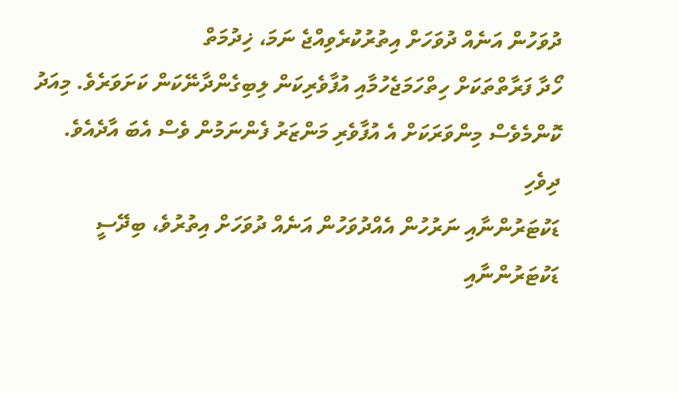ދުވަހުން އަނެއް ދުވަހަށް އިތުރުކުރެވިއްޖެ ނަމަ، ޚިދުމަތް
ހޯދާ ފަރާތްތަކަށް ހިތްހަމަޖެހުމާއި އުފާވެރިކަން ލިބިގެންދާނޭކަން ކަށަވަރެވެ. މިއަދު
ކޮންމެވެސް މިންވަރަކަށް އެ އުފާވެރި މަންޒަރު ފެންނަމުން ވެސް އެބަ އާދެއެވެ. ދިވެހި
ޑަކުޓަރުންނާއި ނަރުހުން އެއްދުވަހުން އަނެއް ދުވަހަށް އިތުރުވެ، ބިދޭސީ ޑަކުޓަރުންނާއި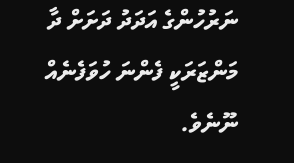ނަރުހުންގެ އަދަދު ދަށަށް ދާ މަންޒަރަކީ ފެންނަ ހުވަފެނެއް ނޫނެވެ.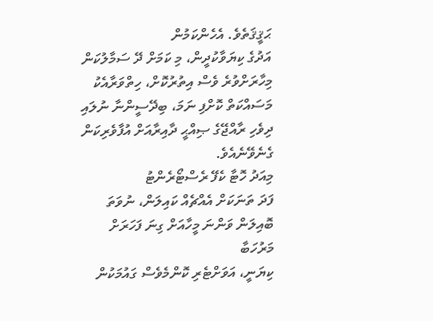ޙަޤީޤަތެވެ. އެހެންކަމުން
އަދުގެ ކިޔަވާކުދީން، މި ކަމަށް ދޭ ސަމާލުކަން މިހާރަށްވުރެ ވެސް އިތުރުކޮށް، ހިތްވަރާއެކު
މަސައްކަތް ކޮށްފި ނަމަ، ބިދޭސީންނާ ނުލައި ދިވެހި ރާއްޖޭގެ ޞިއްޙީ ދާއިރާއަށް އުފާވެރިކަން
ގެނެވޭނެއެވެ.
މިއަދު ހޮޓާ ކެފޭ ރެސްޓޯރެންޓު
ފަދަ ތަނަކަށް އެއްޗެއް ކައިލަން، ނުވަތަ ބޮއިލަން ވަންނަ މީހާއަށް ގިނަ ފަހަރަށް މަރުހަބާ
ކިޔަނީ، އަވަށްޓެރި ކޮންމެވެސް ގައުމަކުން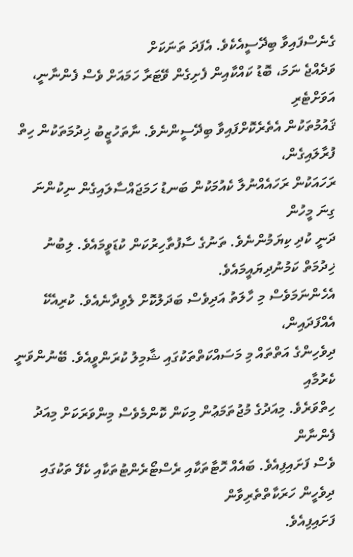ގެނެސްފައިވާ ބިދޭސީއެކެވެ. އެފަދަ ތަނަކަށް
ވަދެއްޖެ ނަމަ، ބޮޑު ކައްކާއިން ފެށިގެން ވޭޓަރާ ހަމައަށް ވެސް ފެންނާނީ، އަވަށްޓެރި
ޤައުމުތަކުން އެތެރެކޮށްފައިވާ ބިދޭސީންނެވެ. ނާތަހުޒީބު ޚިދުމަތަކުން ހިތް ފުރާލައިގެން،
ރަހައަކުން ރަހައެއްނުލާ ކެއުމަކުން ބަނޑު ހަމަޖައްސާލައިގެން ނިކުންނަ ގިނަ މީހުން
ދަނީ ކުދި ކިޔަމުންނެވެ. ތަނުގެ ސާފުތާހިރުކަން ކުޑަވީމައެވެ. ލިބުނު ޚިދުމަތް ކަމުނުދިޔައީމައެވެ.
އެހެންނަމަވެސް މި ހާލަތު އަދިވެސް ބަދަލުކޮށް ލެވިދާނެއެވެ. ކުރިއެކޭ އެއްފަދައިން،
ދިވެހިންގެ އަތްތައް މި މަސައްކަތްތަކުގައި ޝާމިލު ކުރަންވީއެވެ. ބޭނުންވަނީ ކެރުމާއި
ހިތްވަރެވެ. މިއަދުގެ މުޖުތަމަޢުން މިކަން ކޮންމެވެސް މިންވަރަކަށް މިއަދު ފެންނާން
ވެސް ފަށައިފިއެވެ. ބައެއް ހޮޓާތަކާއި ރެސްޓޯރެންޓުތަކާއި ކެފޭ ތަކުގައި ދިވެހީން ހަރަކާތްތެރިވާން
ފަށައިފިއެވެ.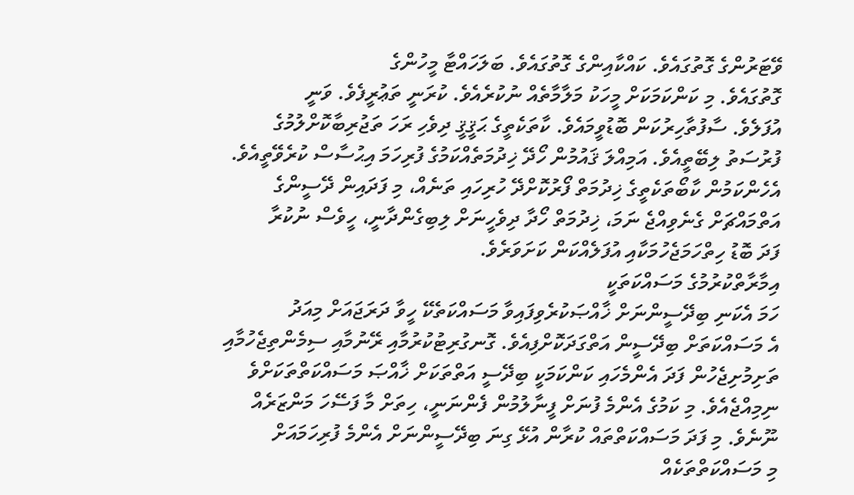ވޭޓަރުންގެ ގޮތުގައެވެ. ކައްކާއިންގެ ގޮތުގައެވެ. ބަލަހައްޓާ މީހުންގެ
ގޮތުގައެވެ. މި ކަންކަމަކަށް މީހަކު މަލާމާތެއް ނުކުރެއެވެ. ކުރަނީ ތަޢުރީފެވެ. ވަނީ
އުފަލެވެ. ސާފުތާހިރުކަން ބޮޑުވީމައެވެ. ކާތަކެތީގެ ޙަޤީޤީ ދިވެހި ރަހަ ތަޖުރިބާކޮށްލުމުގެ
ފުރުސަތު ލިބޭތީއެވެ. އަމިއްލަ ޤައުމުން ހޯދޭ ޚިދުމަތެއްކަމުގެ ފުރިހަމަ އިޙުސާސް ކުރެވޭތީއެވެ.
އެހެންކަމުން ކާބޯތަކެތީގެ ޚިދުމަތް ފޯރުކޮށްދޭ ހުރިހައި ތަނެއް، މި ފަދައިން ދޭސީންގެ
އަތްމައްޗަށް ގެނެވިއްޖެ ނަމަ، ޚިދުމަތް ހޯދާ ދިވެހީނަށް ލިބިގެންދާނީ، ހީވެސް ނުކުރާ
ފަދަ ބޮޑު ހިތްހަމަޖެހުމަކާއި އުފަލެއްކަން ކަށަވަރެވެ.
އިމާރާތްކުރުމުގެ މަސައްކަތަކީ
ހަމަ އެކަނި ބިދޭސީންނަށް ޚާއްޞަކުރެވިފައިވާ މަސައްކަތެކޭ ހީވާ ދަރަޖައަށް މިއަދު
އެ މަސައްކަތަށް ބިދޭސީން އަތްގަދަކޮށްފިއެވެ. ގޮނގުރިޓުކުރުމާއި ރޭނުމާއި ސިމެންތިޖެހުމާއި
ތަށިމުށިޖެހުން ފަދަ އެންމެހައި ކަންކަމަކީ ބިދޭސީ އަތްތަކަށް ޚާއްޞަ މަސައްކަތްތަކަށްވެ
ނިމިއްޖެއެވެ. މި ކަމުގެ އެންމެ ފުނަށް ފީނާލުމުން ފެންނަނީ، ހިތަށް މާ ފަސޭހަ މަންޒަރެއް
ނޫނެވެ. މި ފަދަ މަސައްކަތްތައް ކުރާން އުޅޭ ގިނަ ބިދޭސީންނަށް އެންމެ ފުރިހަމައަށް
މި މަސައްކަތްތަކެއް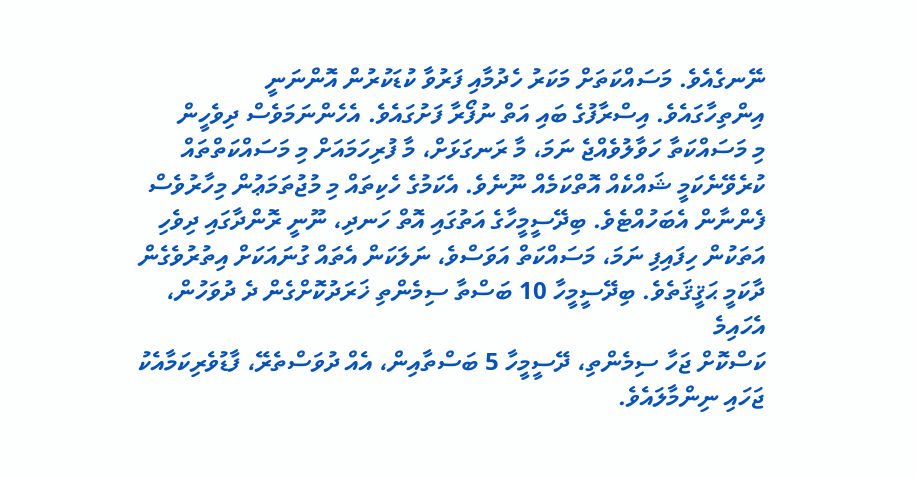ނޭނގެއެވެ. މަސައްކަތަށް މަކަރު ހެދުމާއި ފަރުވާ ކުޑަކުރުން އޮންނަނީ
އިންތިހާގައެވެ. އިސްރާފުގެ ބައި އަތް ނުފޯރާ ފަށުގައެވެ. އެހެންނަމަވެސް ދިވެހީން
މި މަސައްކަތާ ހަވާލުވެއްޖެ ނަމަ، މާ ރަނގަޅަށް، މާ ފުރިހަމައަށް މި މަސައްކަތްތައް
ކުރެވޭނެކަމީ ޝައްކެއް އޮތްކަމެއް ނޫނެވެ. އެކަމުގެ ހެކިތައް މި މުޖުތަމަޢުން މިހާރުވެސް
ފެންނާން އެބަހުއްޓެވެ. ބިދޭސީމީހާގެ އަތުގައި އޮތް ހަނދި، ނޫނީ ރޮންދާގައި ދިވެހި
އަތަކުން ހިފައިފި ނަމަ، މަސައްކަތް އަވަސްވެ، ނަލަކަން އެތައް ގުނައަކަށް އިތުރުވެގެން
ދާކަމީ ޙަޤީޤަތެވެ. ބިދޭސީމީހާ 10 ބަސްތާ ސިމެންތި ޚަރަދުކޮށްގެން ދެ ދުވަހުން، އެހައިމެ
ކަސްކޮށް ޖަހާ ސިމެންތި، ދޭސީމީހާ 5 ބަސްތާއިން، އެއް ދުވަސްތެރޭ، ފާޑުވެރިކަމާއެކު
ޖަހައި ނިންމާލައެވެ.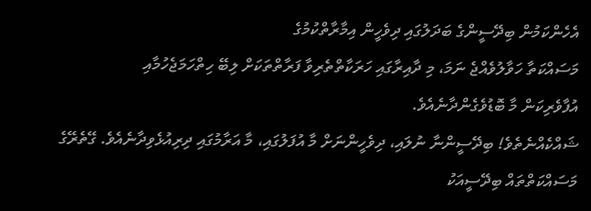އެހެންކަމުން ބިދޭސީންގެ ބަދަލުގައި ދިވެހީން އިމާރާތްކުމުގެ
މަސައްކަތާ ހަވާލުވެއްޖެ ނަމަ، މި ދާއިރާގައި ހަރަކާތްތެރިވާ ފަރާތްތަކަށް ލިބޭ ހިތްހަމަޖެހުމާއި
އުފާވެރިކަން މާ ބޮޑުވެގެންދާނެއެވެ.
ޝައްކެއްނެތެވެ! ބިދޭސީންނާ ނުލައި، ދިވެހީންނަށް މާ އުފަލުގައި، މާ އަރާމުގައި ދިރިއުޅެވިދާނެއެވެ. ގޭތެރޭގެ މަސައްކަތްތައް ބިދޭސީއަކު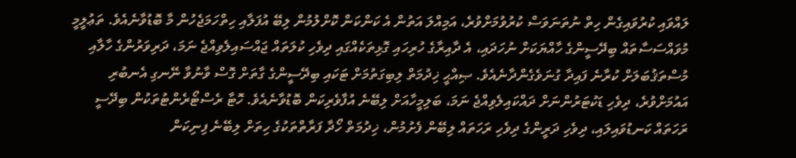ލައްވައި ކުރުވައިގެން ހިތް ނުތަނަވަސް ކުރުވުމަށްވުރެ، އަމިއްލަ އަތުން އެ ކަންކަން ކޮށްލުމުން ލިބޭ އުފަލާއި ހިތްހަމަޖެހުން މާ ބޮޑުވާނެއެވެ. ތަޢުލީމީ މުވައްސަސާތައް ބިދޭސީންގެ ހާއްޔަކަށް ނުހަދައި، އެ ދާއިރާގެ ހުރިހައި ގޮޅިތަކެއްގައި ދިވެހި ކުލަތައް ޖައްސައިލެވިއްޖެ ނަމަ، ދަރިވަރުންގެ ހާލާއި މުސްތަޤުބަލަށް ކުރާނެ ފައިދާ ގުނަވެގެންދާނެއެވެ. ޞިއްޙީ ޚިދުމަތް ލިބިގަތުމަށް ޓަކައި ބިދޭސީންގެ ގާތަށް ގޮސް ވާނުވާ ނޭނގި އެނބުރި އައުމަށްވުރެ، ދިވެހި ޑަކުޓަރުންނަށް ދައްކައިލެވިއްޖެ ނަމަ، ބަލިމީހާއަށް ލިބޭނެ އުފާވެރިކަން ބޮޑުވާނެއެވެ. ހޮޓާ ރެސްޓޯރެންޓުތަކުން ބިދޭސީ ރަހަތައް ކަނޑުވައިލައި، ދިވެހި ދަރީންގެ ދިވެހި ރަހަތައް ލިބޭން ފެށުމުން، ޚިދުމަތް ހޯދާ ފަރާތްތަކުގެ ހިތަށް ލިބޭނެ ފިނިކަން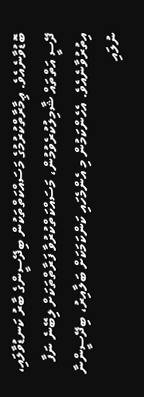ބޮޑުވާނެއެވެ. ޢިމާރާތްކުރުމުގެ މަސައްކަތްތަކުން ބިދޭސީންގެ ބާރު ކަނޑުވާލައި، ދޭސީ އަތްތައް ޝާމިލުކުރެވުމުން، މަސައްކަތްކުރުވާ ފަރާތްތަކަށް ލިބޭނެ ނަފާ އިތުރުވާނެއެވެ. އެހެންކަމުން މި އެންމެހައި ކަންކަމަކަށް ބަލާއިރު، ބިދޭސީންނާ ނުލައި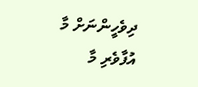ދިވެހީންނަށް މާ އުފާވެރި މާ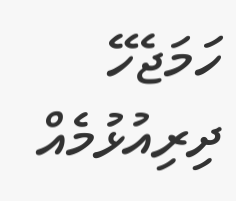ހަމަޖެހޭ ދިރިއުޅުމެއް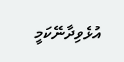އުޅެވިދާނޭކަމީ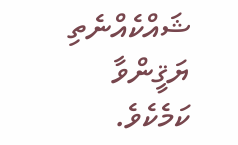ޝައްކެއްނެތި ޔަޤީންވާ ކަމެކެވެ.